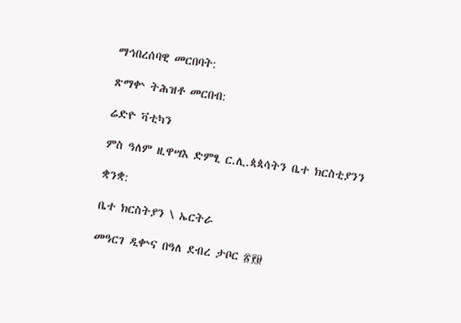ማኅበረሰባዊ መርበባት:

ጽማቍ ትሕዝቶ መርበብ:

ሬድዮ ቫቲካን

ምስ ዓለም ዚዋሣእ ድምፂ ር.ሊ.ጳጳሳትን ቤተ ክርስቲያንን

ቋንቋ:

ቤተ ክርስትያን \ ኤርትራ

መዓርገ ዲቍና በዓለ ደብረ ታቦር ፳፻፱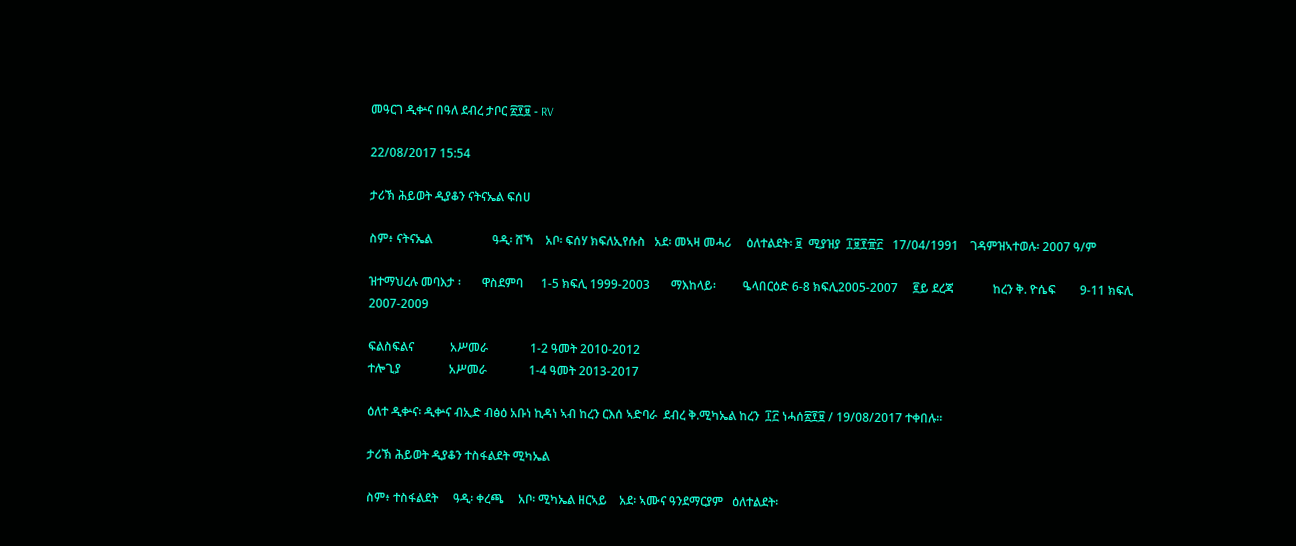መዓርገ ዲቍና በዓለ ደብረ ታቦር ፳፻፱ - RV

22/08/2017 15:54

ታሪኽ ሕይወት ዲያቆን ናትናኤል ፍሰሀ

ስም፥ ናትናኤል                    ዓዲ፡ ሸኻ    አቦ፡ ፍሰሃ ክፍለኢየሱስ   አደ፡ መኣዛ መሓሪ     ዕለተልደት፡ ፱  ሚያዝያ  ፲፱፻፹፫   17/04/1991    ገዳምዝኣተወሉ፡ 2007 ዓ/ም

ዝተማህረሉ መባእታ ፡       ዋስደምባ      1-5 ክፍሊ 1999-2003       ማእከላይ፡         ዔላበርዕድ 6-8 ክፍሊ2005-2007     ፪ይ ደረጃ             ከረን ቅ. ዮሴፍ        9-11 ክፍሊ 2007-2009

ፍልስፍልና            አሥመራ              1-2 ዓመት 2010-2012
ተሎጊያ                አሥመራ              1-4 ዓመት 2013-2017

ዕለተ ዲቍና፡ ዲቍና ብኢድ ብፅዕ አቡነ ኪዳነ ኣብ ከረን ርእሰ ኣድባራ  ደብረ ቅ.ሚካኤል ከረን  ፲፫ ነሓሰ፳፻፱ / 19/08/2017 ተቀበሉ።

ታሪኽ ሕይወት ዲያቆን ተስፋልደት ሚካኤል

ስም፥ ተስፋልደት     ዓዲ፡ ቀረጫ     አቦ፡ ሚካኤል ዘርኣይ    አደ፡ ኣሙና ዓንደማርያም   ዕለተልደት፡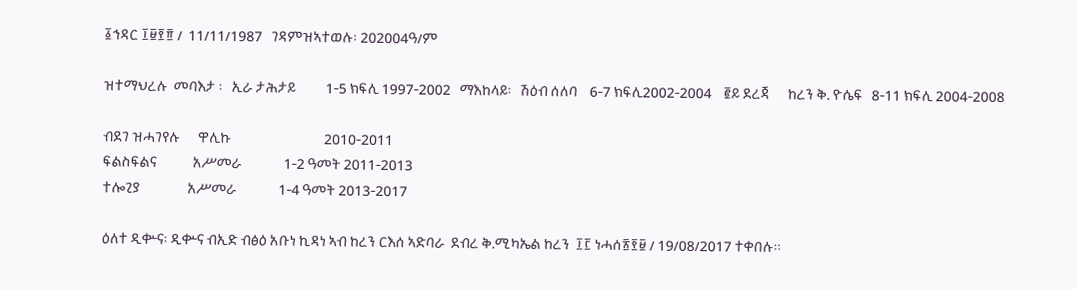፩ኅዳር ፲፱፻፹ /  11/11/1987   ገዳምዝኣተወሉ፡ 202004ዓ/ም

ዝተማህረሉ  መባእታ ፡   ኢራ ታሕታይ          1-5 ክፍሊ 1997-2002   ማእከላይ፡   ሽዕብ ሰለባ    6-7 ክፍሊ2002-2004    ፪ይ ደረጃ      ከረን ቅ. ዮሴፍ   8-11 ክፍሊ 2004-2008

ብደገ ዝሓገየሉ      ዋሊኩ                               2010-2011
ፍልስፍልና            አሥመራ              1-2 ዓመት 2011-2013
ተሎጊያ                አሥመራ              1-4 ዓመት 2013-2017

ዕለተ ዲቍና፡ ዲቍና ብኢድ ብፅዕ አቡነ ኪዳነ ኣብ ከረን ርእሰ ኣድባራ  ደብረ ቅ.ሚካኤል ከረን  ፲፫ ነሓሰ፳፻፱ / 19/08/2017 ተቀበሉ።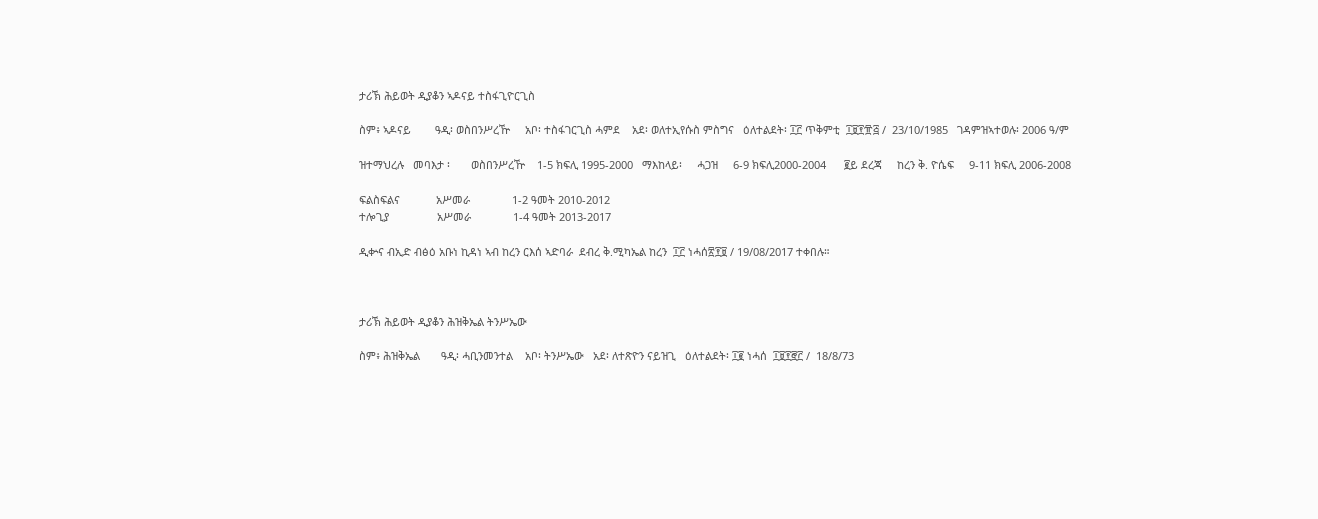ታሪኽ ሕይወት ዲያቆን ኣዶናይ ተስፋጊዮርጊስ

ስም፥ ኣዶናይ        ዓዲ፡ ወስበንሥረዅ     አቦ፡ ተስፋገርጊስ ሓምደ    አደ፡ ወለተኢየሱስ ምስግና   ዕለተልደት፡ ፲፫ ጥቅምቲ  ፲፱፻፹፭ /  23/10/1985   ገዳምዝኣተወሉ፡ 2006 ዓ/ም

ዝተማህረሉ   መባእታ ፡       ወስበንሥረዅ    1-5 ክፍሊ 1995-2000   ማእከላይ፡     ሓጋዝ     6-9 ክፍሊ2000-2004      ፪ይ ደረጃ     ከረን ቅ. ዮሴፍ     9-11 ክፍሊ 2006-2008

ፍልስፍልና            አሥመራ              1-2 ዓመት 2010-2012
ተሎጊያ                አሥመራ              1-4 ዓመት 2013-2017

ዲቍና ብኢድ ብፅዕ አቡነ ኪዳነ ኣብ ከረን ርእሰ ኣድባራ  ደብረ ቅ.ሚካኤል ከረን  ፲፫ ነሓሰ፳፻፱ / 19/08/2017 ተቀበሉ።



ታሪኽ ሕይወት ዲያቆን ሕዝቅኤል ትንሥኤው

ስም፥ ሕዝቅኤል       ዓዲ፡ ሓቢንመንተል    አቦ፡ ትንሥኤው   አደ፡ ለተጽዮን ናይዝጊ   ዕለተልደት፡ ፲፪ ነሓሰ  ፲፱፻፸፫ /  18/8/73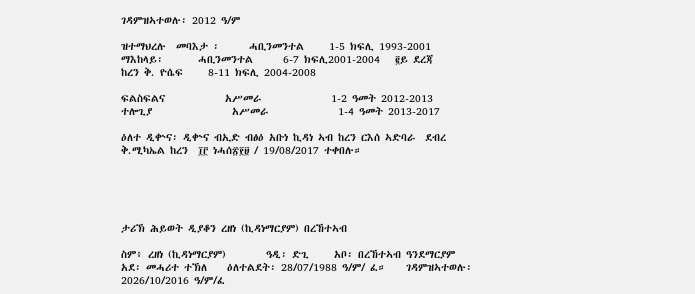ገዳምዝኣተወሉ፡ 2012 ዓ/ም

ዝተማህረሉ  መባእታ ፡      ሓቢንመንተል     1-5 ክፍሊ 1993-2001  ማእከላይ፡       ሓቢንመንተል      6-7 ክፍሊ2001-2004   ፪ይ ደረጃ      ከረን ቅ. ዮሴፍ     8-11 ክፍሊ 2004-2008

ፍልስፍልና            አሥመራ              1-2 ዓመት 2012-2013
ተሎጊያ                አሥመራ              1-4 ዓመት 2013-2017

ዕለተ ዲቍና፡ ዲቍና ብኢድ ብፅዕ አቡነ ኪዳነ ኣብ ከረን ርእሰ ኣድባራ  ደብረ ቅ.ሚካኤል ከረን  ፲፫ ነሓሰ፳፻፱ / 19/08/2017 ተቀበሉ።





ታሪኽ ሕይወት ዲያቆን ረዘነ (ኪዳነማርያም) በረኸተኣብ

ስም፥ ረዘነ (ኪዳነማርያም)        ዓዲ፡ ድጊ     አቦ፡ በረኸተኣብ ዓንደማርያም    አደ፡ መሓሪተ ተኽለ    ዕለተልደት፡ 28/07/1988 ዓ/ም/ ፈ።    ገዳምዝኣተወሉ፡ 2026/10/2016 ዓ/ም/ፈ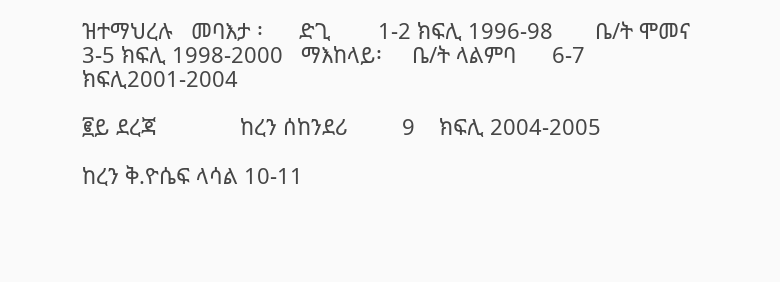ዝተማህረሉ   መባእታ ፡      ድጊ        1-2 ክፍሊ 1996-98       ቤ/ት ሞመና    3-5 ክፍሊ 1998-2000   ማእከላይ፡     ቤ/ት ላልምባ      6-7 ክፍሊ2001-2004

፪ይ ደረጃ              ከረን ሰከንደሪ         9    ክፍሊ 2004-2005

ከረን ቅ.ዮሴፍ ላሳል 10-11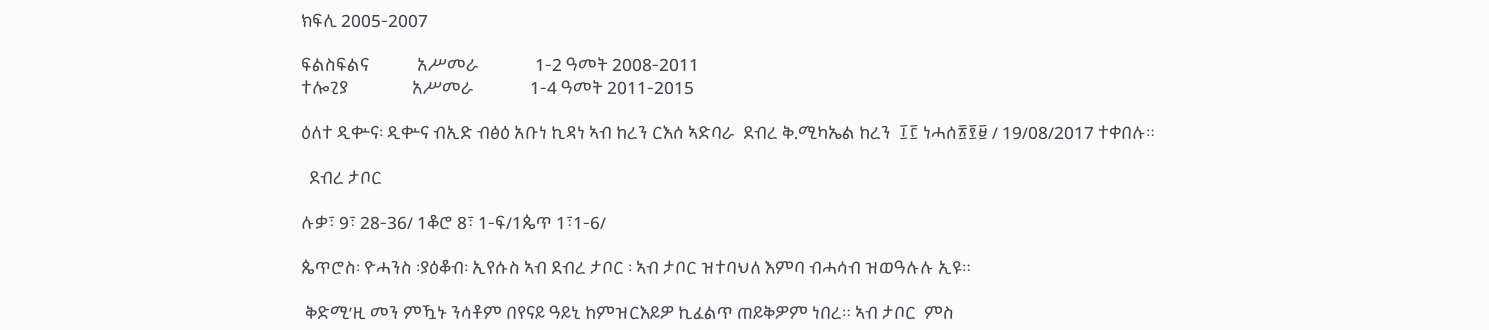ክፍሊ 2005-2007

ፍልስፍልና            አሥመራ              1-2 ዓመት 2008-2011
ተሎጊያ                አሥመራ              1-4 ዓመት 2011-2015

ዕለተ ዲቍና፡ ዲቍና ብኢድ ብፅዕ አቡነ ኪዳነ ኣብ ከረን ርእሰ ኣድባራ  ደብረ ቅ.ሚካኤል ከረን  ፲፫ ነሓሰ፳፻፱ / 19/08/2017 ተቀበሉ።

  ደብረ ታቦር

ሉቃ፣ 9፣ 28-36/ 1ቆሮ 8፣ 1-ፍ/1ጴጥ 1፣1-6/

ጴጥሮስ፡ ዮሓንስ ፡ያዕቆብ፡ ኢየሱስ ኣብ ደብረ ታቦር ፡ ኣብ ታቦር ዝተባህለ እምባ ብሓሳብ ዝወዓሉሉ ኢዩ።

 ቅድሚ’ዚ መን ምዃኑ ንሳቶም በየናይ ዓይኒ ከምዝርእይዎ ኪፈልጥ ጠይቅዎም ነበረ። ኣብ ታቦር  ምስ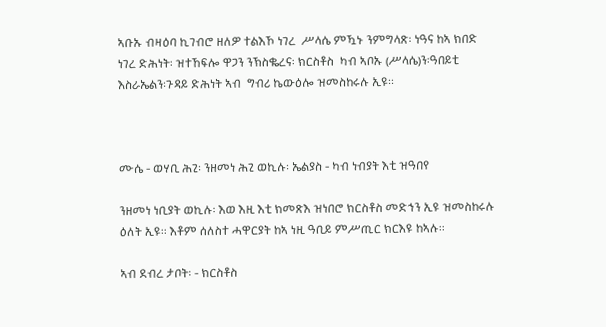ኣቡኡ ብዛዕባ ኪገብሮ ዘለዎ ተልእኾ ነገረ  ሥላሴ ምዃኑ ንምግላጽ፡ ነዓና ከኣ ክበድ ነገረ ድሕነት፡ ዝተኸፍሎ ዋጋን ንኽስቈረና፡ ክርስቶስ  ካብ ኣቦኡ (ሥላሴ)ን፡ዓበይቲ እስራኤልን፡ጉዳይ ድሕነት ኣብ  ግብሪ ኬውዕሎ ዝመስከሩሉ ኢዩ።



ሙሴ - ወሃቢ ሕጊ፡ ንዘመነ ሕጊ ወኪሉ፡ ኤልያስ - ካብ ነብያት እቲ ዝዓበየ

ንዘመነ ነቢያት ወኪሉ፡ እወ እዚ እቲ ክመጽእ ዝነበሮ ክርስቶስ መድኅን ኢዩ ዝመስከሩሉ ዕለት ኢዩ። እቶም ሰለስተ ሓዋርያት ከኣ ነዚ ዓቢይ ምሥጢር ክርእዩ ከኣሉ።

ኣብ ደብረ ታቦት፡ - ክርስቶስ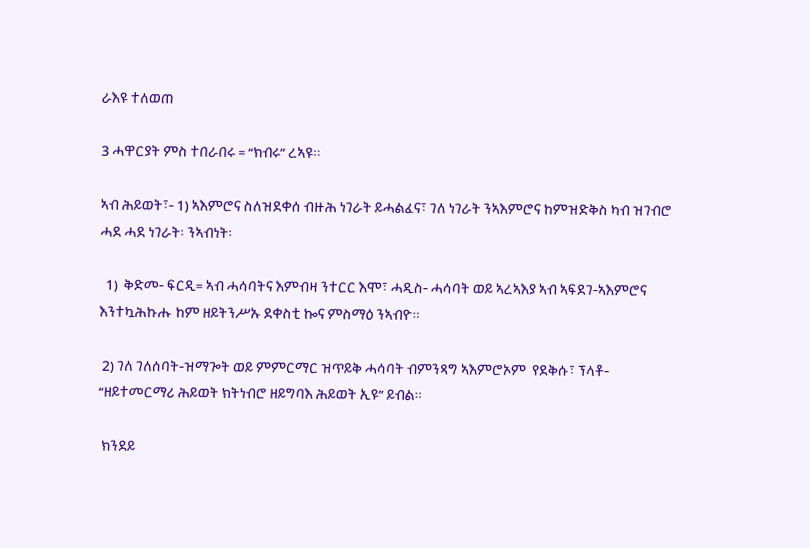ራእዩ ተለወጠ

3 ሓዋርያት ምስ ተበራበሩ = “ክብሩ” ረኣዩ።

ኣብ ሕይወት፣- 1) ኣእምሮና ስለዝደቀሰ ብዙሕ ነገራት ይሓልፈና፣ ገለ ነገራት ንኣእምሮና ከምዝድቅስ ካብ ዝገብሮ ሓደ ሓደ ነገራት፡ ንኣብነት፡

  1)  ቅድመ- ፍርዲ= ኣብ ሓሳባትና እምብዛ ንተርር እሞ፣ ሓዲስ- ሓሳባት ወይ ኣረኣእያ ኣብ ኣፍደገ-ኣእምሮና እንተኳሕኩሑ ከም ዘይትንሥኡ ደቀስቲ ኰና ምስማዕ ንኣብዮ።

 2) ገለ ገለሰባት-ዝማጐት ወይ ምምርማር ዝጥይቅ ሓሳባት ብምንጻግ ኣእምሮኦም  የደቅሱ፣ ፕላቶ- “ዘይተመርማሪ ሕይወት ክትነብሮ ዘይግባእ ሕይወት ኢዩ” ይብል።

 ክንደይ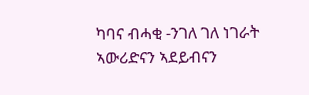ካባና ብሓቂ -ንገለ ገለ ነገራት ኣውሪድናን ኣደይብናን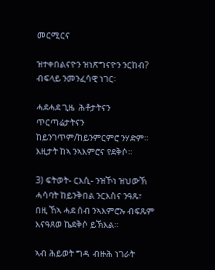መርሚርና

ዝተቀበልናዮን ዝነጽግናዮን ንርከብ? ብፍላይ ንመንፈሳዊ ነገር፡

ሓደሓደ ጊዜ  ሕቶታትናን ጥርጣሬታትናን ከይንገጥም/ከይንምርምሮ ንሃድም። እዚታት ከኣ ንኣእምሮና የደቅሶ።

3) ፍትወት- ርእሲ- ንዝኾነ ዝህውኽ ሓሳባት ከይንቅበል ንርእስና ንዓጹ፣ በዚ ኸኣ ሓደ ሰብ ንኣእምሮኡ ብፍጹም እናዓጸወ ኬደቅሶ ይኽእል።

ኣብ ሕይወት ግዳ  ብዙሕ ነገራት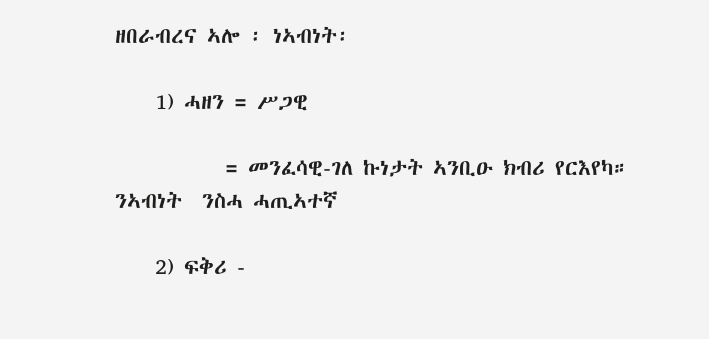ዘበራብረና ኣሎ ፡ ነኣብነት፡

    1) ሓዘን = ሥጋዊ

           = መንፈሳዊ-ገለ ኩነታት ኣንቢዑ ክብሪ የርእየካ። ንኣብነት  ንስሓ ሓጢኣተኛ

    2) ፍቅሪ -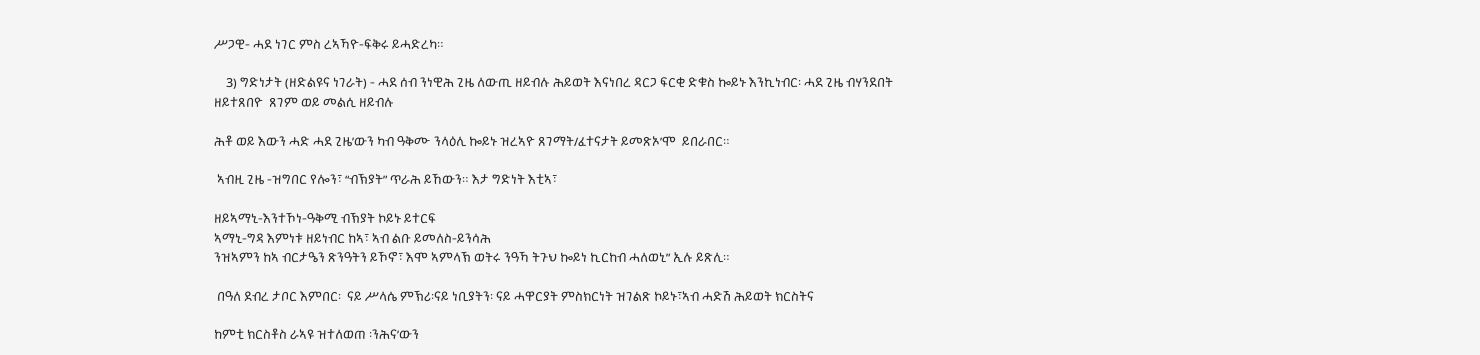ሥጋዊ- ሓደ ነገር ምስ ረኣኻዮ-ፍቅሩ ይሓድረካ።

    3) ግድነታት (ዘድልዩና ነገራት) - ሓደ ሰብ ንነዊሕ ጊዜ ለውጢ ዘይብሉ ሕይወት እናነበረ ዳርጋ ፍርቂ ድቁስ ኰይኑ እንኪነብር፡ ሓደ ጊዜ ብሃንደበት ዘይተጸበዮ  ጸገም ወይ መልሲ ዘይብሉ

ሕቶ ወይ እውን ሓድ ሓደ ጊዜ’ውን ካብ ዓቅሙ ንላዕሊ ኰይኑ ዝረኣዮ ጸገማት/ፈተናታት ይመጽኦ’ሞ  ይበራበር።

 ኣብዚ ጊዜ -ዝግበር የሎን፣ “ብኽያት” ጥራሕ ይኸውን። እታ ግድነት እቲኣ፣

ዘይኣማኒ-እንተኾነ-ዓቅሚ ብኽያት ኮይኑ ይተርፍ
ኣማኒ-ግዳ እምነቱ ዘይነብር ከኣ፣ ኣብ ልቡ ይመለስ-ይንሳሕ
ንዝኣምን ከኣ ብርታዔን ጽንዓትን ይኾኖ፣ እሞ ኣምላኽ ወትሩ ንዓኻ ትጉህ ኰይነ ኪርከብ ሓለወኒ” ኢሉ ይጽሊ።

 በዓለ ደብረ ታቦር እምበር፡  ናይ ሥላሴ ምኽሪ፡ናይ ነቢያትን፡ ናይ ሓዋርያት ምስክርነት ዝገልጽ ኮይኑ፣ኣብ ሓድሽ ሕይወት ክርስትና

ከምቲ ክርስቶስ ራኣዩ ዝተለወጠ ፡ንሕና’ውን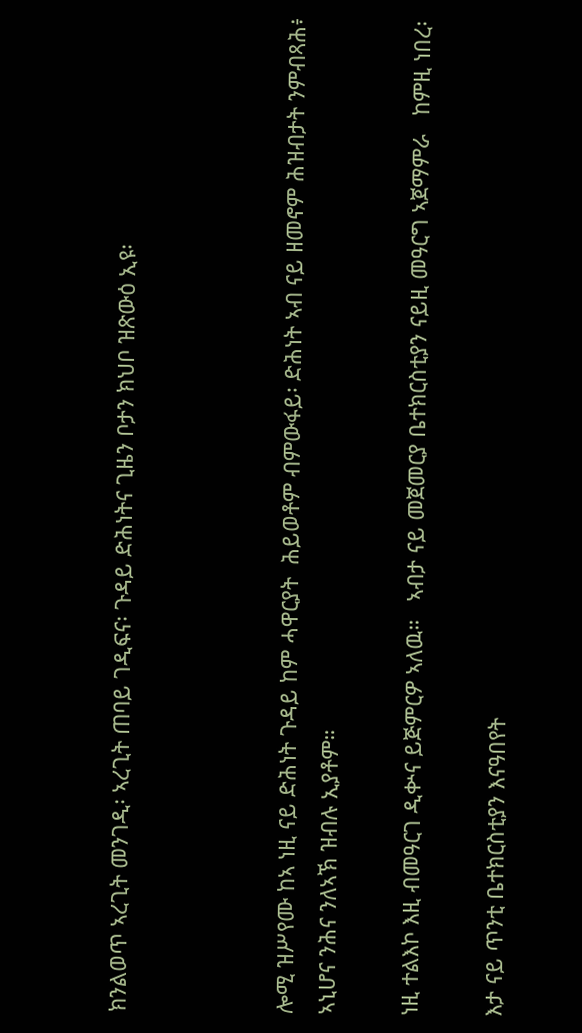ክንልወጥ ኣረጊት መንገዲ፡ ኣረጊት ጠባይ ገዲፍና፡ ጉዳይ ድሕነትና ጊዜን ቦታን ክህቦ ዝጽውዕ ኢዩ፡



ሎሚ ዝሥየሙ ከኣ ነዚ ናይ ድሕነት ጉዳይ ከም ሓዋርያት  ሕይወቶም ብምውፋይ፡ ድሕነት ኣብ ናይ ዘመኖም ሕዝብታት ንምብጻሕ፥ ኣኒሆና ንሕና ንለኣኽ ዝብሉ ኢያቶም።

ነዚ ተልእኮ እዚ ብመዓርገ ዲቍና ይጅምርዎ ኣለዉ።   ኣብታ ናይ መጀመርያ ቤተክርስቲያን ናይዚ መዓርግ ኣጀማምራ   ከምዚ ነበረ፡

እታ ናይ ጥንቲ ቤተክርስቲያን እናዓበየት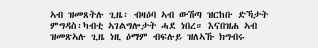ኣብ ዝመጸትሉ ጊዜ፡ ብዛዕባ ኣብ ውሽጣ ዝርከቡ ድኻታት ምግዳስ፡ካብቲ ኣገልግሎታት ሓደ ነበረ። እናበዝሐ ኣብ ዝመጽኣሉ ጊዜ ነዚ ዕማም ብፍሉይ ዝለኣኹ ክግብሩ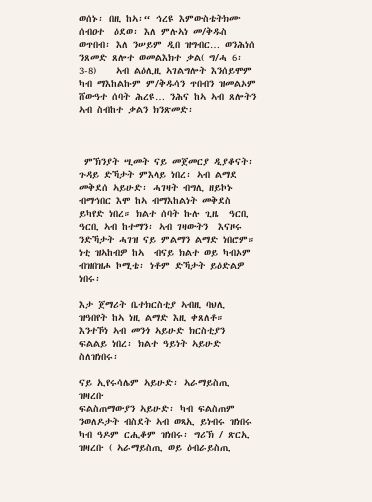ወሰኑ፡ በዚ ከኣ፡“ ኅረዩ እምውስቴትክሙ ሰብዐተ  ዕደወ፡ እለ ምሉኣነ መ/ቅዱስ ወጥበብ፡ እለ ንሠይም ዲበ ዝግብር… ወንሕነሰ ንጸመድ ጸሎተ ወመልእክተ ቃል( ግ/ሓ 6፡3-8)    ኣብ ልዕሊዚ ኣገልግሎት እንሰይሞም  ካብ ማእከልኩም ም/ቅዱሳን ጥበብን ዝመልኦም ሸውዓተ ሰባት ሕረዩ… ንሕና ከኣ ኣብ ጸሎትን ኣብ ስብከተ ቃልን ክንጽመድ፡



 ምኽንያት ሢመት ናይ መጀመርያ ዲያቆናት፡    ጉዳይ ድኻታት ምእላይ ነበረ፡ ኣብ ልማደ መቅደሰ ኣይሁድ፡ ሓገዛት ብግሊ ዘይኮኑ ብማኅበር እሞ ከኣ ብማእከልነት መቅደስ ይካየድ ነበረ። ክልተ ሰባት ኩሉ ጊዜ  ዓርቢ ዓርቢ ኣብ ከተማን፡ ኣብ ገዛውትን  እናዞሩ ንድኻታት ሓገዝ ናይ ምልማን ልማድ ነበሮም። ነቲ ዝኣከብዎ ከኣ  ብናይ ክልተ ወይ ካብኦም ብዝበዝሖ ኮሚቴ፡ ነቶም ድኻታት ይዕድልዎ ነበሩ፡

እታ ጀማሪት ቤተክርስቲያ ኣብዚ ባህሊ ዝዓበየት ከኣ ነዚ ልማድ እዚ ቀጸለቶ። እንተኾነ ኣብ መንጎ ኣይሁድ ክርስቲያን ፍልልይ ነበረ፡ ክልተ ዓይነት ኣይሁድ ስለዝነበሩ፡

ናይ ኢየሩሳሌም ኣይሁድ፡ ኣራማይስጢ ዝዛረቡ
ፍልስጠማውያን ኣይሁድ፡ ካብ ፍልስጠም ንወለዶታት ብስደት ኣብ ወጻኢ ይነብሩ ዝነበሩ ካብ ዓዶም ርሒቆም ዝነበሩ፡ ግሪኽ / ጽርኢ ዝዛረቡ ( ኣራማይስጢ ወይ ዕብራይስጢ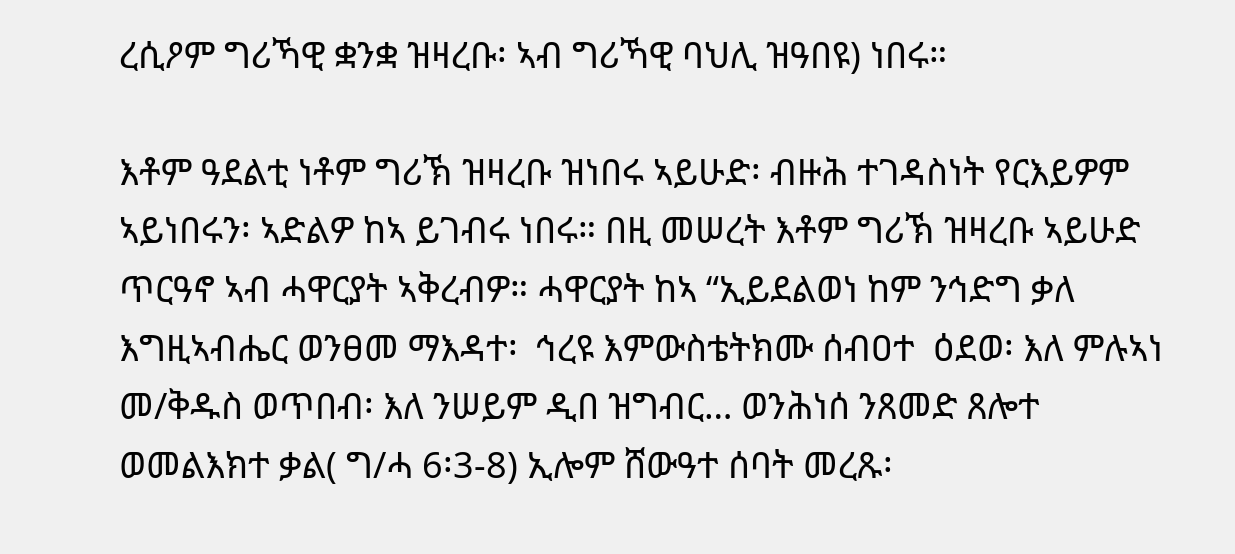ረሲዖም ግሪኻዊ ቋንቋ ዝዛረቡ፡ ኣብ ግሪኻዊ ባህሊ ዝዓበዩ) ነበሩ።

እቶም ዓደልቲ ነቶም ግሪኽ ዝዛረቡ ዝነበሩ ኣይሁድ፡ ብዙሕ ተገዳስነት የርእይዎም ኣይነበሩን፡ ኣድልዎ ከኣ ይገብሩ ነበሩ። በዚ መሠረት እቶም ግሪኽ ዝዛረቡ ኣይሁድ ጥርዓኖ ኣብ ሓዋርያት ኣቅረብዎ። ሓዋርያት ከኣ “ኢይደልወነ ከም ንኅድግ ቃለ እግዚኣብሔር ወንፀመ ማእዳተ፡  ኅረዩ እምውስቴትክሙ ሰብዐተ  ዕደወ፡ እለ ምሉኣነ መ/ቅዱስ ወጥበብ፡ እለ ንሠይም ዲበ ዝግብር… ወንሕነሰ ንጸመድ ጸሎተ ወመልእክተ ቃል( ግ/ሓ 6፡3-8) ኢሎም ሸውዓተ ሰባት መረጹ፡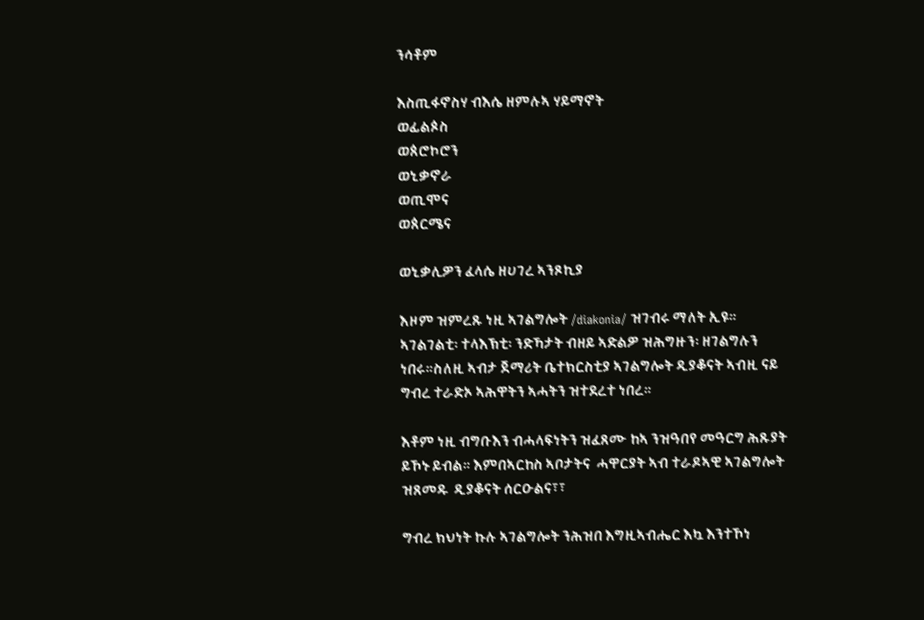ንሳቶም

እስጢፋኖስሃ ብእሴ ዘምሉኣ ሃይማኖት
ወፊልጶስ
ወጰሮኮሮን
ወኒቃኖራ
ወጢሞና
ወጰርሜና

ወኒቃሊዎን ፈላሴ ዘሀገረ ኣንጾኪያ

እዞም ዝምረጹ ነዚ ኣገልግሎት /diakonia/ ዝገብሩ ማለት ኢዩ። ኣገልገልቲ፡ ተላእኽቲ፡ ንድኻታት ብዘይ ኣድልዎ ዝሕግዙን፡ ዘገልግሉን ነበሩ።ስለዚ ኣብታ ጀማሪት ቤተክርስቲያ ኣገልግሎት ዲያቆናት ኣብዚ ናይ ግብረ ተራድኦ ኣሕዋትን ኣሓትን ዝተደረተ ነበረ።

እቶም ነዚ ብግቡእን ብሓላፍነትን ዝፈጸሙ ከኣ ንዝዓበየ መዓርግ ሕጹያት ይኾኑ ይብል። እምበኣርከስ ኣቦታትና  ሓዋርያት ኣብ ተራዶኣዊ ኣገልግሎት ዝጸመዱ  ዲያቆናት ሰርዑልና፣፣

ግብረ ክህነት ኩሉ ኣገልግሎት ንሕዝበ እግዚኣብሔር እኳ እንተኾነ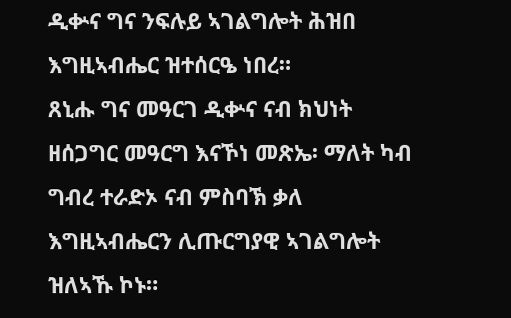ዲቍና ግና ንፍሉይ ኣገልግሎት ሕዝበ እግዚኣብሔር ዝተሰርዔ ነበረ።
ጸኒሑ ግና መዓርገ ዲቍና ናብ ክህነት ዘሰጋግር መዓርግ እናኾነ መጽኤ፡ ማለት ካብ ግብረ ተራድኦ ናብ ምስባኽ ቃለ እግዚኣብሔርን ሊጡርግያዊ ኣገልግሎት ዝለኣኹ ኮኑ።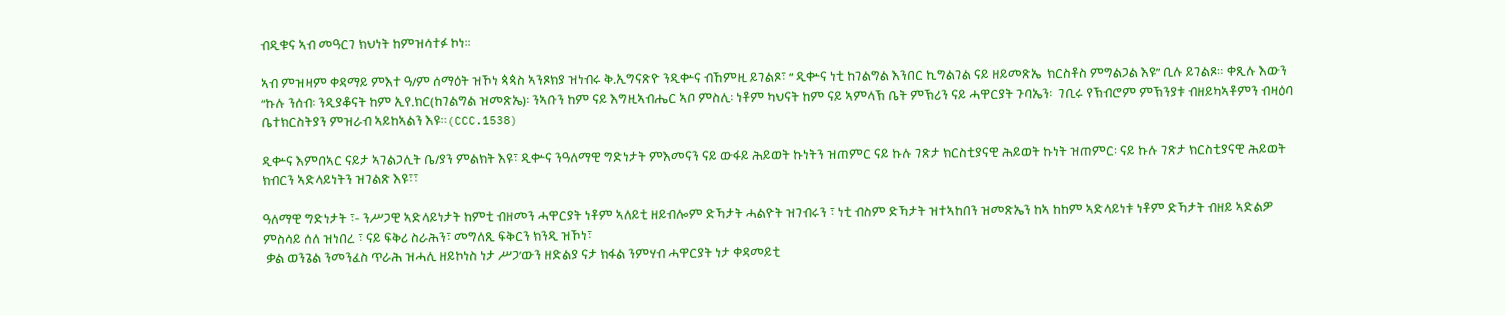ብዲቁና ኣብ መዓርገ ክህነት ከምዝሳተፉ ኮነ፡፡

ኣብ ምዝዛም ቀዳማይ ምእተ ዓ/ም ሰማዕት ዝኾነ ጳጳስ ኣንጾክያ ዝነብሩ ቅ.ኢግናጽዮ ንዲቍና ብኸምዚ ይገልጾ፣ “ ዲቍና ነቲ ከገልግል እንበር ኪግልገል ናይ ዘይመጽኤ  ክርስቶስ ምግልጋል እዩ” ቢሉ ይገልጾ። ቀጺሉ እውን “ኩሉ ንሰብ፡ ንዲያቆናት ከም ኢየ.ክር(ከገልግል ዝመጽኤ)፡ ንኣቡን ከም ናይ እግዚኣብሔር ኣቦ ምስሊ፡ ነቶም ካህናት ከም ናይ ኣምላኽ ቤት ምኽሪን ናይ ሓዋርያት ጉባኤን፡  ገቢሩ የኽብሮም ምኽንያቱ ብዘይካኣቶምን ብዛዕባ ቤተክርስትያን ምዝራብ ኣይከኣልን እዩ።(CCC.1538)

ዲቍና እምበኣር ናይታ ኣገልጋሊት ቤ/ያን ምልክት እዩ፣ ዲቍና ንዓለማዊ ግድነታት ምእመናን ናይ ውፋይ ሕይወት ኩነትን ዝጠምር ናይ ኩሉ ገጽታ ክርስቲያናዊ ሕይወት ኩነት ዝጠምር፡ ናይ ኩሉ ገጽታ ክርስቲያናዊ ሕይወት ክብርን ኣድላይነትን ዝገልጽ እዩ፣፣

ዓለማዊ ግድነታት ፣- ንሥጋዊ ኣድላይነታት ከምቲ ብዘመን ሓዋርያት ነቶም ኣለይቲ ዘይብሎም ድኻታት ሓልዮት ዝገብሩን ፣ ነቲ ብስም ድኻታት ዝተኣከበን ዝመጽኤን ከኣ ከከም ኣድላይነቱ ነቶም ድኻታት ብዘይ ኣድልዎ ምስሳይ ሰለ ዝነበረ ፣ ናይ ፍቅሪ ስራሕን፣ መግለጺ ፍቅርን ክንዲ ዝኾነ፣
 ቃል ወንጌል ንመንፈስ ጥራሕ ዝሓሊ ዘይኮነስ ነታ ሥጋ’ውን ዘድልያ ናታ ክፋል ንምሃብ ሓዋርያት ነታ ቀዳመይቲ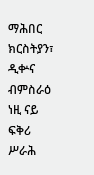ማሕበር ክርስትያን፣ ዲቍና ብምስራዕ ነዚ ናይ ፍቅሪ ሥራሕ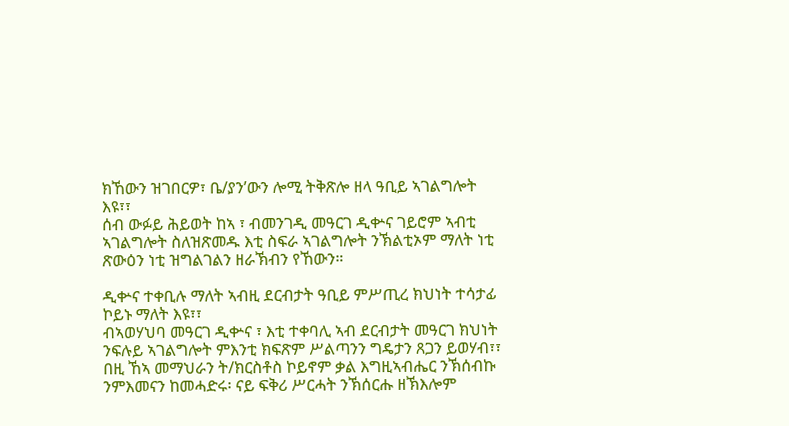ክኸውን ዝገበርዎ፣ ቤ/ያን’ውን ሎሚ ትቅጽሎ ዘላ ዓቢይ ኣገልግሎት እዩ፣፣
ሰብ ውፉይ ሕይወት ከኣ ፣ ብመንገዲ መዓርገ ዲቍና ገይሮም ኣብቲ ኣገልግሎት ስለዝጽመዱ እቲ ስፍራ ኣገልግሎት ንኽልቲኦም ማለት ነቲ ጽውዕን ነቲ ዝግልገልን ዘራኽብን የኸውን።

ዲቍና ተቀቢሉ ማለት ኣብዚ ደርብታት ዓቢይ ምሥጢረ ክህነት ተሳታፊ ኮይኑ ማለት እዩ፣፣
ብኣወሃህባ መዓርገ ዲቍና ፣ እቲ ተቀባሊ ኣብ ደርብታት መዓርገ ክህነት ንፍሉይ ኣገልግሎት ምእንቲ ክፍጽም ሥልጣንን ግዴታን ጸጋን ይወሃብ፣፣ በዚ ኸኣ መማህራን ት/ክርስቶስ ኮይኖም ቃል እግዚኣብሔር ንኽሰብኩ ንምእመናን ከመሓድሩ፡ ናይ ፍቅሪ ሥርሓት ንኽሰርሑ ዘኽእሎም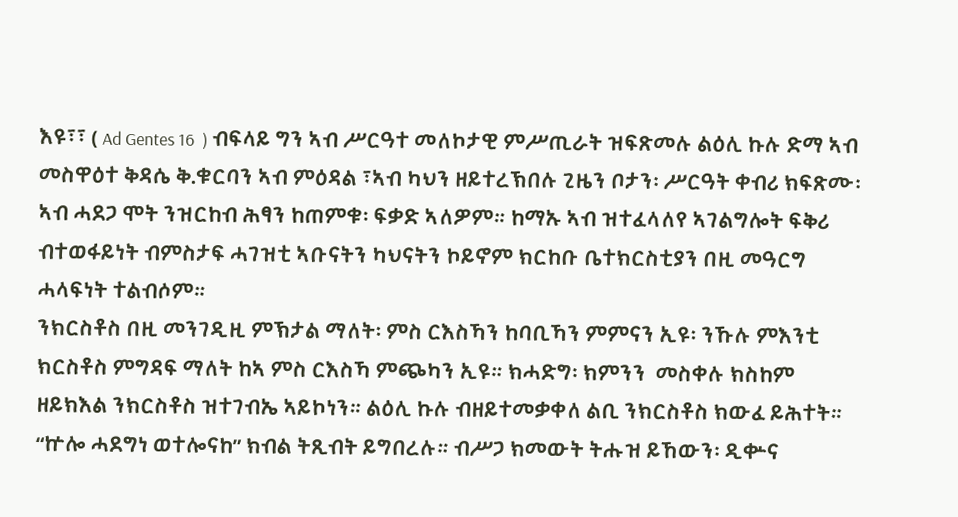እዩ፣፣ ( Ad Gentes 16  ) ብፍላይ ግን ኣብ ሥርዓተ መለኮታዊ ምሥጢራት ዝፍጽመሉ ልዕሊ ኩሉ ድማ ኣብ መስዋዕተ ቅዳሴ ቅ.ቁርባን ኣብ ምዕዳል ፣ኣብ ካህን ዘይተረኽበሉ ጊዜን ቦታን፡ ሥርዓት ቀብሪ ክፍጽሙ፡ ኣብ ሓደጋ ሞት ንዝርከብ ሕፃን ከጠምቁ፡ ፍቃድ ኣለዎም። ከማኡ ኣብ ዝተፈላለየ ኣገልግሎት ፍቅሪ ብተወፋይነት ብምስታፍ ሓገዝቲ ኣቡናትን ካህናትን ኮይኖም ክርከቡ ቤተክርስቲያን በዚ መዓርግ ሓላፍነት ተልብሶም።
ንክርስቶስ በዚ መንገዲዚ ምኽታል ማለት፡ ምስ ርእስኻን ከባቢኻን ምምናን ኢዩ፡ ንኹሉ ምእንቲ ክርስቶስ ምግዳፍ ማለት ከኣ ምስ ርእስኻ ምጭካን ኢዩ። ክሓድግ፡ ክምንን  መስቀሉ ክስከም ዘይክእል ንክርስቶስ ዝተገብኤ ኣይኮነን። ልዕሊ ኩሉ ብዘይተመቃቀለ ልቢ ንክርስቶስ ክውፈ ይሕተት። “ኵሎ ሓደግነ ወተሎናከ” ክብል ትጺብት ይግበረሉ። ብሥጋ ክመውት ትሑዝ ይኸውን፡ ዲቍና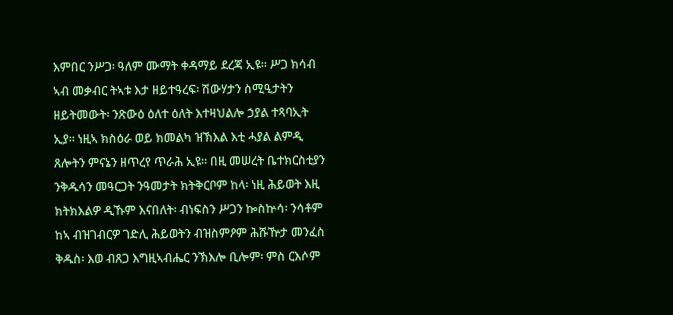እምበር ንሥጋ፡ ዓለም ሙማት ቀዳማይ ደረጃ ኢዩ። ሥጋ ክሳብ ኣብ መቃብር ትኣቱ እታ ዘይተዓረፍ፡ ሽውሃታን ስሚዒታትን ዘይትመውት፡ ንጽውዕ ዕለተ ዕለት እተዛህልሎ ኃያል ተጻባኢት ኢያ። ነዚኣ ክስዕራ ወይ ክመልካ ዝኽእል እቲ ሓያል ልምዲ ጸሎትን ምናኔን ዘጥረየ ጥራሕ ኢዩ። በዚ መሠረት ቤተክርስቲያን ንቅዱሳን መዓርጋት ንዓመታት ክትቅርቦም ከላ፡ ነዚ ሕይወት እዚ ክትክእልዎ ዲኹም እናበለት፡ ብነፍስን ሥጋን ኰስኵሳ፡ ንሳቶም ከኣ ብዝገብርዎ ገድሊ ሕይወትን ብዝስምዖም ሕሹዅታ መንፈስ ቅዱስ፡ እወ ብጸጋ እግዚኣብሔር ንኽእሎ ቢሎም፡ ምስ ርእሶም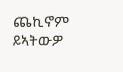ጨኪኖም ይኣትውዎ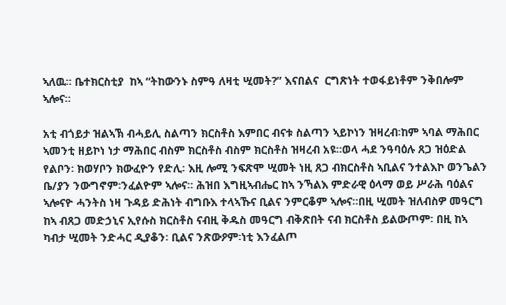ኣለዉ። ቤተክርስቲያ  ከኣ “ትከውንኑ ስምዓ ለዛቲ ሢመት?” እናበልና  ርግጽነት ተወፋይነቶም ንቅበሎም ኣሎና።

አቲ ብጎይታ ዝልኣኽ ብሓይሊ ስልጣን ክርስቶስ እምበር ብናቱ ስልጣን ኣይኮነን ዝዛረብ፡ከም ኣባል ማሕበር ኣመንቲ ዘይኮነ ነታ ማሕበር ብስም ክርስቶስ ብስም ክርስቶስ ዝዛረብ አዩ።ወላ ሓደ ንዓባዕሉ ጸጋ ዝዕድል የልቦን፡ ክወሃቦን ክውፈዮን የድሊ፡ እዚ ሎሚ ንፍጽሞ ሢመት ነዚ ጸጋ ብክርስቶስ ኣቢልና ንተልእኮ ወንጌልን ቤ/ያን ንውግኖም፡ንፈልዮም ኣሎና። ሕዝበ እግዚኣብሔር ከኣ ንኻልእ ምድራዊ ዕላማ ወይ ሥራሕ ባዕልና ኣሎናዮ ሓንትስ ነዛ ጉዳይ ድሕነት ብግቡእ ተላኣኹና ቢልና ንምርቆም ኣሎና።በዚ ሢመት ዝለብስዎ መዓርግ ከኣ ብጸጋ መድኃኒና ኢየሱስ ክርስቶስ ናብዚ ቅዱስ መዓርግ ብቅጽበት ናብ ክርስቶስ ይልውጦም፡ በዚ ከኣ ካብታ ሢመት ንድሓር ዲያቆን፡ ቢልና ንጽውዖም፡ነቲ እንፈልጦ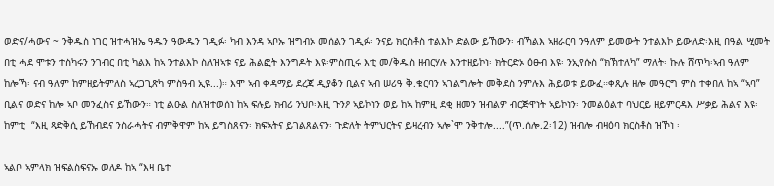ወድና/ሓውና ~ ንቅዱስ ነገር ዝተሓዝኤ ዓዱን ዓውዱን ገዲፉ፡ ካብ እንዳ ኣቦኡ ዝግብኦ መሰልን ገዲፉ፡ ንናይ ክርስቶስ ተልእኮ ድልው ይኸውን፡ ብኻልእ ኣዘራርባ ንዓለም ይመውት ንተልእኮ ይውለድ፡እዚ በዓል ሢመት በቲ ሓደ ሞቱን ተስካሩን ንገብር በቲ ካልእ ከኣ ንተልእኮ ስለዝኣቱ ናይ ሕልፎት እንግዶት እዩ፡ምስጢሩ እቲ መ/ቅዱስ ዘብርሃሉ እንተዘይኮነ፡ ክትርድኦ ዕፁብ እዩ፡ ንኢየሱስ “ክኽተለካ” ማለት፡ ኩሉ ሸጥካ፡ኣብ ዓለም ከሎኻ፡ ናብ ዓለም ከምዘይትምለስ ኣረጋጊጽካ ምስዓብ ኢዩ...)። እሞ ኣብ ቀዳማይ ደረጃ ዲያቆን ቢልና ኣብ ሠሪዓ ቅ.ቁርባን ኣገልግሎት መቅደስ ንምሉእ ሕይወቱ ይውፈ።ቀጺሉ ዘሎ መዓርግ ምስ ተቀበለ ከኣ “ኣባ” ቢልና ወድና ከሎ ኣቦ መንፈስና ይኸውን። ነቲ ልዑል ስለዝተወሰነ ከኣ ፍሉይ ክብሪ ንህቦ፡እዚ ጉንዖ ኣይኮነን ወይ ከኣ ከምዚ ደቂ ዘመን ዝብልዎ ብርጅዋነት ኣይኮነን፡ ንመልዕልተ ባህርይ ዘይምርዳእ ሥቃይ ሕልና እዩ፡ ከምቲ  “እዚ ጻድቅሲ ይኸብደና ንስራሓትና ብምቅዋም ከኣ ይግስጸናን፡ ክፍኣትና ይገልጸልናን፡ ጉድለት ትምህርትና ይዛረብን ኣሎ`ሞ ንቅተሎ....”(ጥ.ሰሎ.2፡12) ዝብሎ ብዛዕባ ክርስቶስ ዝኾነ ፡

ኣልቦ ኣምላክ ዝፍልስፍናኡ ወለዶ ከኣ “እዛ ቤተ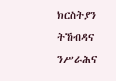ክርስትያን ትኸብዳና ንሥራሕና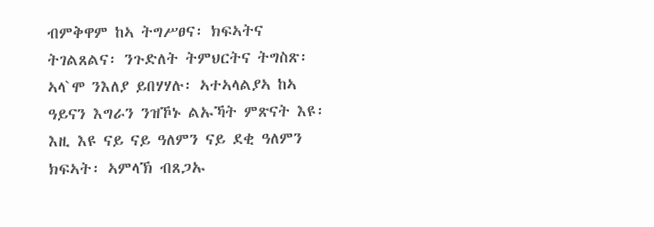ብምቅዋም ከኣ ትግሥፀና፡ ክፍኣትና ትገልጸልና፡ ንጉድለት ትምህርትና ትግስጽ፡ ኣላ`ሞ ንእለያ ይበሃሃሉ፡ ኣተኣላልያኣ ከኣ ዓይናን እግራን ንዝኾኑ ልኡኻት ምጽናት እዩ፡ እዚ እዩ ናይ ናይ ዓለምን ናይ ደቂ ዓለምን ክፍኣት፡ ኣምላኽ ብጸጋኡ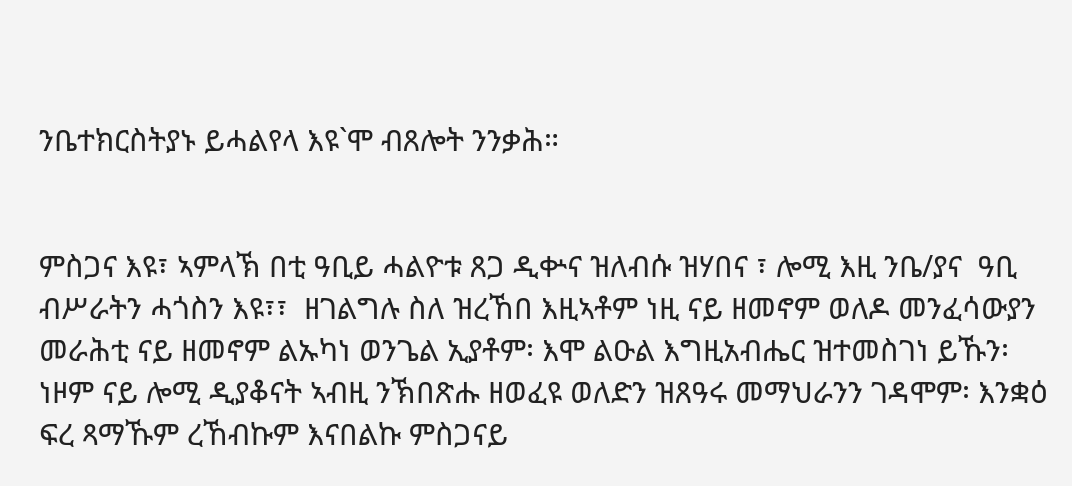ንቤተክርስትያኑ ይሓልየላ እዩ`ሞ ብጸሎት ንንቃሕ።


ምስጋና እዩ፣ ኣምላኽ በቲ ዓቢይ ሓልዮቱ ጸጋ ዲቍና ዝለብሱ ዝሃበና ፣ ሎሚ እዚ ንቤ/ያና  ዓቢ ብሥራትን ሓጎስን እዩ፣፣  ዘገልግሉ ስለ ዝረኸበ እዚኣቶም ነዚ ናይ ዘመኖም ወለዶ መንፈሳውያን መራሕቲ ናይ ዘመኖም ልኡካነ ወንጌል ኢያቶም፡ እሞ ልዑል እግዚአብሔር ዝተመስገነ ይኹን፡
ነዞም ናይ ሎሚ ዲያቆናት ኣብዚ ንኽበጽሑ ዘወፈዩ ወለድን ዝጸዓሩ መማህራንን ገዳሞም፡ እንቋዕ ፍረ ጻማኹም ረኸብኩም እናበልኩ ምስጋናይ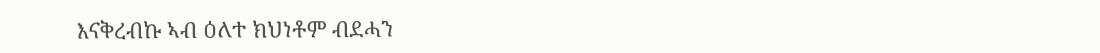እናቅረብኩ ኣብ ዕለተ ክህነቶም ብደሓን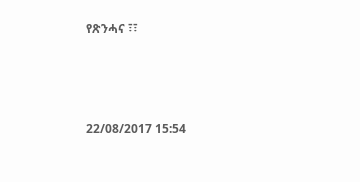የጽንሓና ፣፣





22/08/2017 15:54